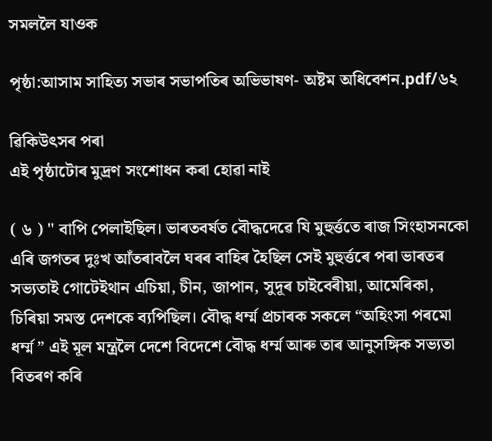সমললৈ যাওক

পৃষ্ঠা:আসাম সাহিত্য সভাৰ সভাপতিৰ অভিভাষণ- অষ্টম অধিবেশন.pdf/৬২

ৱিকিউৎসৰ পৰা
এই পৃষ্ঠাটোৰ মুদ্ৰণ সংশোধন কৰা হোৱা নাই

( ৬ ) " বাপি পেলাইছিল। ভাৰতবৰ্ষত বৌদ্ধদেৱে যি মুহুৰ্ত্ততে ৰাজ সিংহাসনকো এৰি জগতৰ দুঃখ আঁতৰাবলৈ ঘৰৰ বাহিৰ হৈছিল সেই মুহুৰ্ত্তৰে পৰা ভাৰতৰ সভ্যতাই গোটেইথান এচিয়া, চীন, জাপান, সুদূৰ চাইবেৰীয়া, আমেৰিকা, চিৰিয়া সমস্ত দেশকে ব্যপিছিল। বৌদ্ধ ধৰ্ম্ম প্রচাৰক সকলে “অহিংসা পৰমো ধৰ্ম্ম ” এই মূল মন্ত্ৰলৈ দেশে বিদেশে বৌদ্ধ ধৰ্ম্ম আৰু তাৰ আনুসঙ্গিক সভ্যতা বিতৰণ কৰি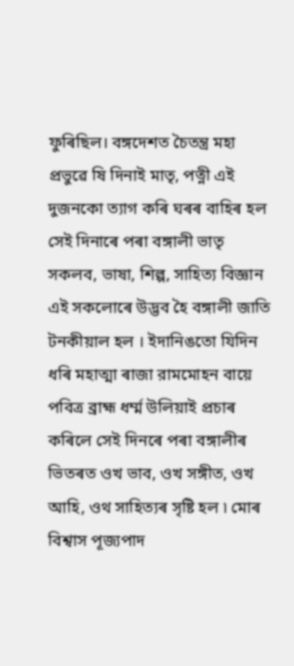ফুৰিছিল। বঙ্গদেশত চৈতন্ত্র মহা প্ৰভুৱে ষি দিনাই মাতৃ, পত্নী এই দুজনকো ত্যাগ কৰি ঘৰৰ বাহিৰ হল সেই দিনাৰে পৰা বঙ্গালী ভাতৃ সকলব, ভাষা, শিল্প, সাহিত্য বিজ্ঞান এই সকলোৰে উদ্ভব হৈ বঙ্গালী জাতি টনকীয়াল হল । ইদানিঙতো যিদিন ধৰি মহাত্মা ৰাজা রামমোহন বায়ে পবিত্র ব্রাহ্ম ধৰ্ম্ম উলিয়াই প্ৰচাৰ কৰিলে সেই দিনৰে পৰা বঙ্গালীৰ ভিতৰত ওখ ভাব, ওখ সঙ্গীত, ওখ আহি, ওথ সাহিত্যৰ সৃষ্টি হল ৷ মোৰ বিশ্বাস পূজ্যপাদ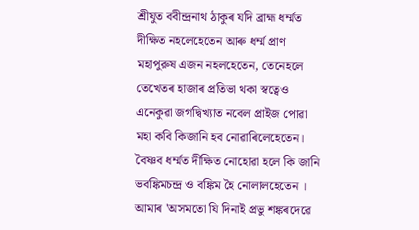শ্রীযুত ববীন্দ্রনাথ ঠাকুৰ যদি ব্ৰাহ্ম ধৰ্ম্মত দীক্ষিত নহলেহেতেন আৰু ধৰ্ম্ম প্রাণ মহাপুরুষ এজন নহলহেতেন, তেনেহলে তেখেতৰ হাজাৰ প্ৰতিভা থকা স্বত্বেও এনেকুৱা জগদ্বিখ্যাত নবেল প্রাইজ পোৱা মহা কবি কিজানি হব নোৱাৰিলেহেতেন। বৈষ্ণব ধৰ্ম্মত দীক্ষিত নোহোৱা হলে কি জানি ভবঙ্কিমচন্দ্র ও বঙ্কিম হৈ নোলালহেতেন । আমাৰ 'অসমতো যি দিনাই প্ৰভু শঙ্কৰদেৱে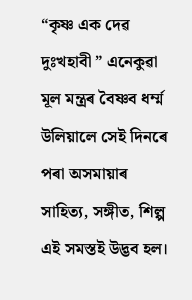“কৃষ্ণ এক দেৱ দুঃখহাবী ” এনেকুৱা মূল মন্ত্ৰৰ বৈষ্ণব ধৰ্ম্ম উলিয়ালে সেই দিনৰে পৰা অসমায়াৰ সাহিত্য, সঙ্গীত, শিল্প এই সমস্তই উদ্ভব হল।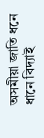অসমীয়া জাতি ধনে ধানে বিদ্যাই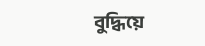বুদ্ধিয়ে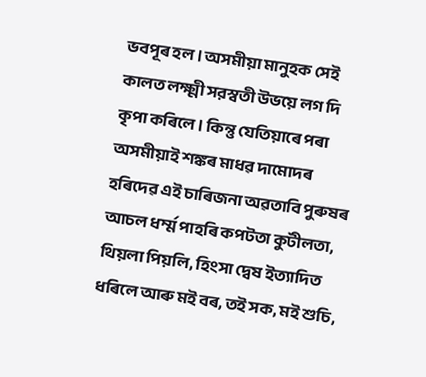ভবপূৰ হল । অসমীয়া মানুহক সেই কালত লক্ষ্মী সরস্বতী উভয়ে লগ দি কৃপা কৰিলে । কিন্তু যেতিয়াৰে পৰা অসমীয়াই শঙ্কৰ মাধৱ দামোদৰ হৰিদেৱ এই চাৰিজনা অৱতাবি পুৰুষৰ আচল ধৰ্ম্ম পাহৰি কপটতা কুটীলতা, থিয়লা পিয়লি, হিংসা দ্বেষ ইত্যাদিত ধৰিলে আৰু ম‍ই বৰ, তই সক, মই শুচি,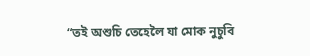“তই অশুচি তেহেলৈ যা মোক নুচুবি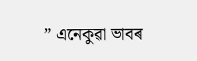” এনেকুৱা ভাবৰ